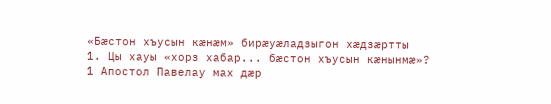«Бӕстон хъусын кӕнӕм» бирӕуӕладзыгон хӕдзӕртты
1. Цы хауы «хорз хабар... бӕстон хъусын кӕнынмӕ»?
1 Апостол Павелау мах дӕр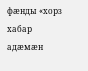фӕнды «хорз хабар адӕмӕн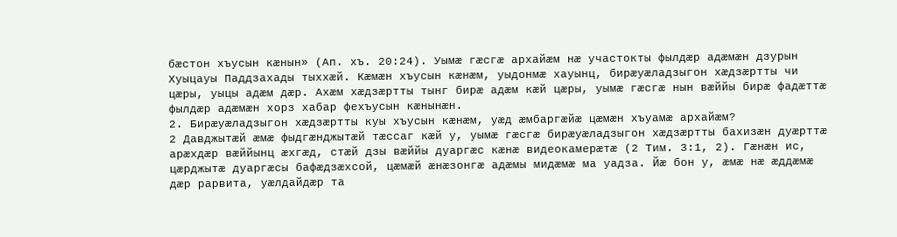бӕстон хъусын кӕнын» (Ап. хъ. 20:24). Уымӕ гӕсгӕ архайӕм нӕ участокты фылдӕр адӕмӕн дзурын Хуыцауы Паддзахады тыххӕй. Кӕмӕн хъусын кӕнӕм, уыдонмӕ хауынц, бирӕуӕладзыгон хӕдзӕртты чи цӕры, уыцы адӕм дӕр. Ахӕм хӕдзӕртты тынг бирӕ адӕм кӕй цӕры, уымӕ гӕсгӕ нын вӕййы бирӕ фадӕттӕ фылдӕр адӕмӕн хорз хабар фехъусын кӕнынӕн.
2. Бирӕуӕладзыгон хӕдзӕртты куы хъусын кӕнӕм, уӕд ӕмбаргӕйӕ цӕмӕн хъуамӕ архайӕм?
2 Давджытӕй ӕмӕ фыдгӕнджытӕй тӕссаг кӕй у, уымӕ гӕсгӕ бирӕуӕладзыгон хӕдзӕртты бахизӕн дуӕрттӕ арӕхдӕр вӕййынц ӕхгӕд, стӕй дзы вӕййы дуаргӕс кӕнӕ видеокамерӕтӕ (2 Тим. 3:1, 2). Гӕнӕн ис, цӕрджытӕ дуаргӕсы бафӕдзӕхсой, цӕмӕй ӕнӕзонгӕ адӕмы мидӕмӕ ма уадза. Йӕ бон у, ӕмӕ нӕ ӕддӕмӕ дӕр рарвита, уӕлдайдӕр та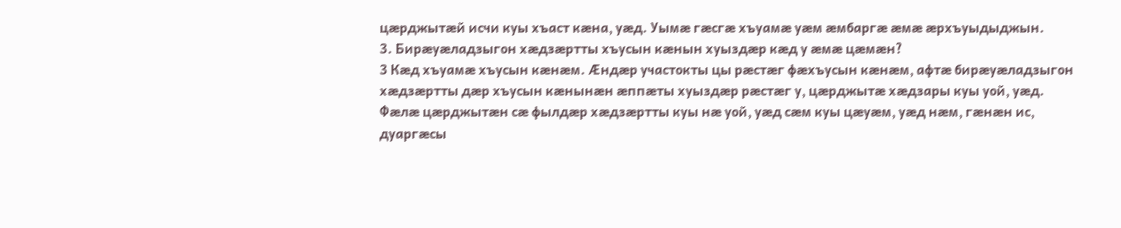цӕрджытӕй исчи куы хъаст кӕна, уӕд. Уымӕ гӕсгӕ хъуамӕ уӕм ӕмбаргӕ ӕмӕ ӕрхъуыдыджын.
3. Бирӕуӕладзыгон хӕдзӕртты хъусын кӕнын хуыздӕр кӕд у ӕмӕ цӕмӕн?
3 Кӕд хъуамӕ хъусын кӕнӕм. Ӕндӕр участокты цы рӕстӕг фӕхъусын кӕнӕм, афтӕ бирӕуӕладзыгон хӕдзӕртты дӕр хъусын кӕнынӕн ӕппӕты хуыздӕр рӕстӕг у, цӕрджытӕ хӕдзары куы уой, уӕд. Фӕлӕ цӕрджытӕн сӕ фылдӕр хӕдзӕртты куы нӕ уой, уӕд сӕм куы цӕуӕм, уӕд нӕм, гӕнӕн ис, дуаргӕсы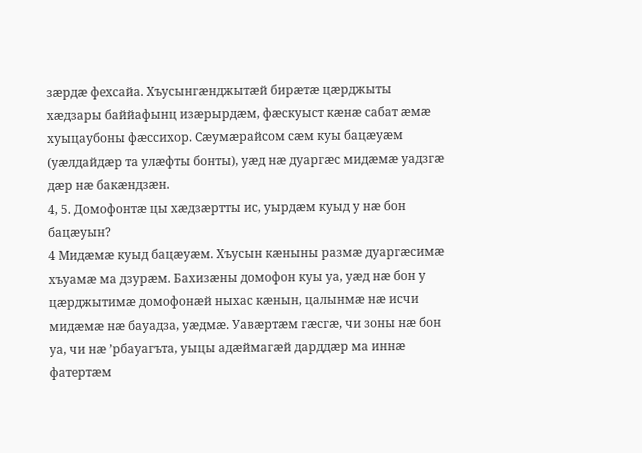зӕрдӕ фехсайа. Хъусынгӕнджытӕй бирӕтӕ цӕрджыты хӕдзары баййафынц изӕрырдӕм, фӕскуыст кӕнӕ сабат ӕмӕ хуыцаубоны фӕссихор. Сӕумӕрайсом сӕм куы бацӕуӕм (уӕлдайдӕр та улӕфты бонты), уӕд нӕ дуаргӕс мидӕмӕ уадзгӕ дӕр нӕ бакӕндзӕн.
4, 5. Домофонтӕ цы хӕдзӕртты ис, уырдӕм куыд у нӕ бон бацӕуын?
4 Мидӕмӕ куыд бацӕуӕм. Хъусын кӕныны размӕ дуаргӕсимӕ хъуамӕ ма дзурӕм. Бахизӕны домофон куы уа, уӕд нӕ бон у цӕрджытимӕ домофонӕй ныхас кӕнын, цалынмӕ нӕ исчи мидӕмӕ нӕ бауадза, уӕдмӕ. Уавӕртӕм гӕсгӕ, чи зоны нӕ бон уа, чи нӕ ’рбауагъта, уыцы адӕймагӕй дарддӕр ма иннӕ фатертӕм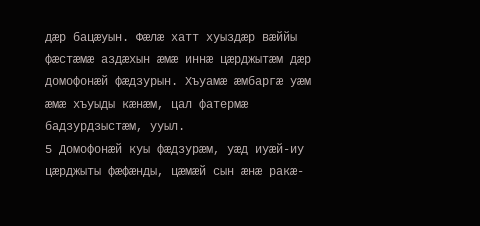дӕр бацӕуын. Фӕлӕ хатт хуыздӕр вӕййы фӕстӕмӕ аздӕхын ӕмӕ иннӕ цӕрджытӕм дӕр домофонӕй фӕдзурын. Хъуамӕ ӕмбаргӕ уӕм ӕмӕ хъуыды кӕнӕм, цал фатермӕ бадзурдзыстӕм, ууыл.
5 Домофонӕй куы фӕдзурӕм, уӕд иуӕй-иу цӕрджыты фӕфӕнды, цӕмӕй сын ӕнӕ ракӕ-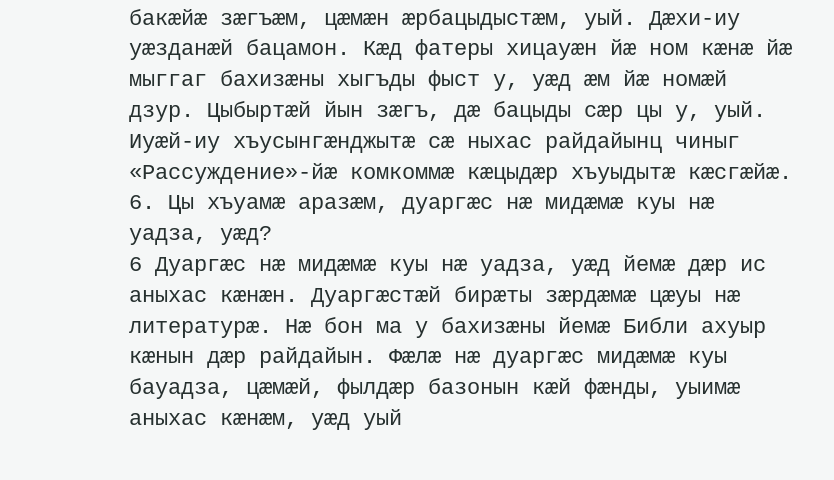бакӕйӕ зӕгъӕм, цӕмӕн ӕрбацыдыстӕм, уый. Дӕхи-иу уӕзданӕй бацамон. Кӕд фатеры хицауӕн йӕ ном кӕнӕ йӕ мыггаг бахизӕны хыгъды фыст у, уӕд ӕм йӕ номӕй дзур. Цыбыртӕй йын зӕгъ, дӕ бацыды сӕр цы у, уый. Иуӕй-иу хъусынгӕнджытӕ сӕ ныхас райдайынц чиныг «Рассуждение»-йӕ комкоммӕ кӕцыдӕр хъуыдытӕ кӕсгӕйӕ.
6. Цы хъуамӕ аразӕм, дуаргӕс нӕ мидӕмӕ куы нӕ уадза, уӕд?
6 Дуаргӕс нӕ мидӕмӕ куы нӕ уадза, уӕд йемӕ дӕр ис аныхас кӕнӕн. Дуаргӕстӕй бирӕты зӕрдӕмӕ цӕуы нӕ литературӕ. Нӕ бон ма у бахизӕны йемӕ Библи ахуыр кӕнын дӕр райдайын. Фӕлӕ нӕ дуаргӕс мидӕмӕ куы бауадза, цӕмӕй, фылдӕр базонын кӕй фӕнды, уыимӕ аныхас кӕнӕм, уӕд уый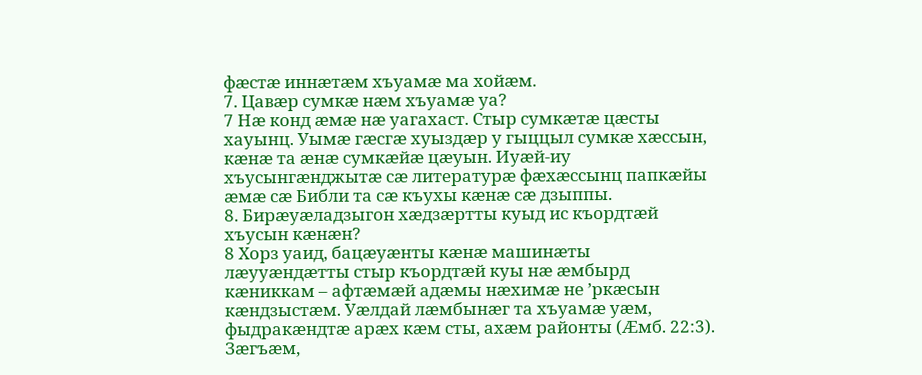фӕстӕ иннӕтӕм хъуамӕ ма хойӕм.
7. Цавӕр сумкӕ нӕм хъуамӕ уа?
7 Нӕ конд ӕмӕ нӕ уагахаст. Стыр сумкӕтӕ цӕсты хауынц. Уымӕ гӕсгӕ хуыздӕр у гыццыл сумкӕ хӕссын, кӕнӕ та ӕнӕ сумкӕйӕ цӕуын. Иуӕй-иу хъусынгӕнджытӕ сӕ литературӕ фӕхӕссынц папкӕйы ӕмӕ сӕ Библи та сӕ къухы кӕнӕ сӕ дзыппы.
8. Бирӕуӕладзыгон хӕдзӕртты куыд ис къордтӕй хъусын кӕнӕн?
8 Хорз уаид, бацӕуӕнты кӕнӕ машинӕты лӕууӕндӕтты стыр къордтӕй куы нӕ ӕмбырд кӕниккам – афтӕмӕй адӕмы нӕхимӕ не ’ркӕсын кӕндзыстӕм. Уӕлдай лӕмбынӕг та хъуамӕ уӕм, фыдракӕндтӕ арӕх кӕм сты, ахӕм районты (Ӕмб. 22:3). Зӕгъӕм,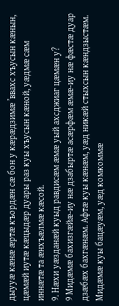дыууӕ кӕнӕ ӕртӕ къордӕн сӕ бон у кӕрӕдзимӕ ’ввахс хъусын кӕнын, цӕмӕй иутӕ кӕцыдӕр дуары раз куы хъусын кӕной, уӕдмӕ сӕм иннӕтӕ та ӕнхъӕлмӕ кӕсой.
9. Нӕхи уӕзданӕй куыд равдисӕм ӕмӕ уый ахсджиаг цӕмӕн у?
9 Мидӕмӕ бахизгӕйӕ-иу нӕ дзабыртӕ асӕрфӕм ӕмӕ-иу нӕ фӕстӕ дуар дзӕбӕх бахгӕнӕм. Афтӕ куы кӕнӕм, уӕд никӕй стыхсын кӕндзыстӕм. Мидӕмӕ куы бацӕуӕм, уӕд комкоммӕ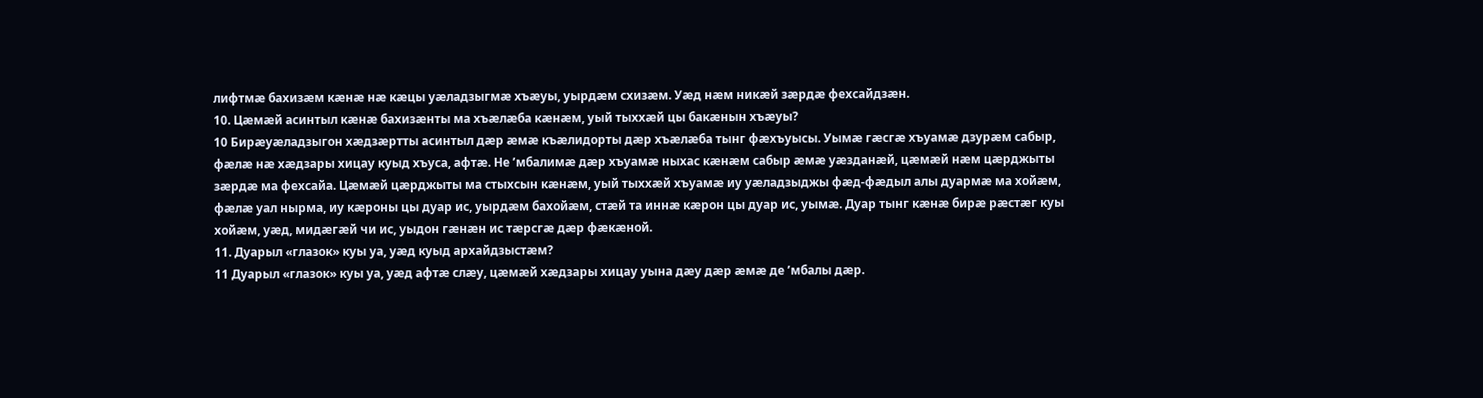лифтмӕ бахизӕм кӕнӕ нӕ кӕцы уӕладзыгмӕ хъӕуы, уырдӕм схизӕм. Уӕд нӕм никӕй зӕрдӕ фехсайдзӕн.
10. Цӕмӕй асинтыл кӕнӕ бахизӕнты ма хъӕлӕба кӕнӕм, уый тыххӕй цы бакӕнын хъӕуы?
10 Бирӕуӕладзыгон хӕдзӕртты асинтыл дӕр ӕмӕ къӕлидорты дӕр хъӕлӕба тынг фӕхъуысы. Уымӕ гӕсгӕ хъуамӕ дзурӕм сабыр, фӕлӕ нӕ хӕдзары хицау куыд хъуса, афтӕ. Не ’мбалимӕ дӕр хъуамӕ ныхас кӕнӕм сабыр ӕмӕ уӕзданӕй, цӕмӕй нӕм цӕрджыты зӕрдӕ ма фехсайа. Цӕмӕй цӕрджыты ма стыхсын кӕнӕм, уый тыххӕй хъуамӕ иу уӕладзыджы фӕд-фӕдыл алы дуармӕ ма хойӕм, фӕлӕ уал нырма, иу кӕроны цы дуар ис, уырдӕм бахойӕм, стӕй та иннӕ кӕрон цы дуар ис, уымӕ. Дуар тынг кӕнӕ бирӕ рӕстӕг куы хойӕм, уӕд, мидӕгӕй чи ис, уыдон гӕнӕн ис тӕрсгӕ дӕр фӕкӕной.
11. Дуарыл «глазок» куы уа, уӕд куыд архайдзыстӕм?
11 Дуарыл «глазок» куы уа, уӕд афтӕ слӕу, цӕмӕй хӕдзары хицау уына дӕу дӕр ӕмӕ де ’мбалы дӕр.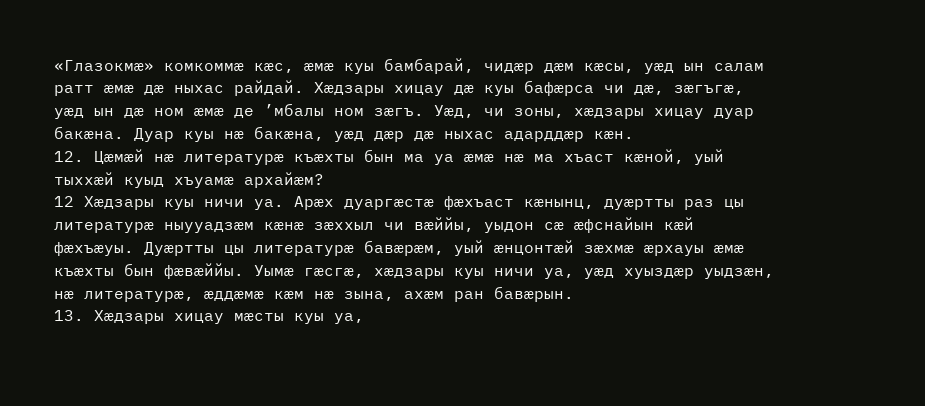«Глазокмӕ» комкоммӕ кӕс, ӕмӕ куы бамбарай, чидӕр дӕм кӕсы, уӕд ын салам ратт ӕмӕ дӕ ныхас райдай. Хӕдзары хицау дӕ куы бафӕрса чи дӕ, зӕгъгӕ, уӕд ын дӕ ном ӕмӕ де ’мбалы ном зӕгъ. Уӕд, чи зоны, хӕдзары хицау дуар бакӕна. Дуар куы нӕ бакӕна, уӕд дӕр дӕ ныхас адарддӕр кӕн.
12. Цӕмӕй нӕ литературӕ къӕхты бын ма уа ӕмӕ нӕ ма хъаст кӕной, уый тыххӕй куыд хъуамӕ архайӕм?
12 Хӕдзары куы ничи уа. Арӕх дуаргӕстӕ фӕхъаст кӕнынц, дуӕртты раз цы литературӕ ныууадзӕм кӕнӕ зӕххыл чи вӕййы, уыдон сӕ ӕфснайын кӕй фӕхъӕуы. Дуӕртты цы литературӕ бавӕрӕм, уый ӕнцонтӕй зӕхмӕ ӕрхауы ӕмӕ къӕхты бын фӕвӕййы. Уымӕ гӕсгӕ, хӕдзары куы ничи уа, уӕд хуыздӕр уыдзӕн, нӕ литературӕ, ӕддӕмӕ кӕм нӕ зына, ахӕм ран бавӕрын.
13. Хӕдзары хицау мӕсты куы уа,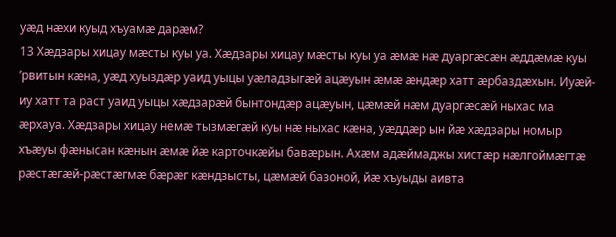уӕд нӕхи куыд хъуамӕ дарӕм?
13 Хӕдзары хицау мӕсты куы уа. Хӕдзары хицау мӕсты куы уа ӕмӕ нӕ дуаргӕсӕн ӕддӕмӕ куы ’рвитын кӕна, уӕд хуыздӕр уаид уыцы уӕладзыгӕй ацӕуын ӕмӕ ӕндӕр хатт ӕрбаздӕхын. Иуӕй-иу хатт та раст уаид уыцы хӕдзарӕй бынтондӕр ацӕуын, цӕмӕй нӕм дуаргӕсӕй ныхас ма ӕрхауа. Хӕдзары хицау немӕ тызмӕгӕй куы нӕ ныхас кӕна, уӕддӕр ын йӕ хӕдзары номыр хъӕуы фӕнысан кӕнын ӕмӕ йӕ карточкӕйы бавӕрын. Ахӕм адӕймаджы хистӕр нӕлгоймӕгтӕ рӕстӕгӕй-рӕстӕгмӕ бӕрӕг кӕндзысты, цӕмӕй базоной, йӕ хъуыды аивта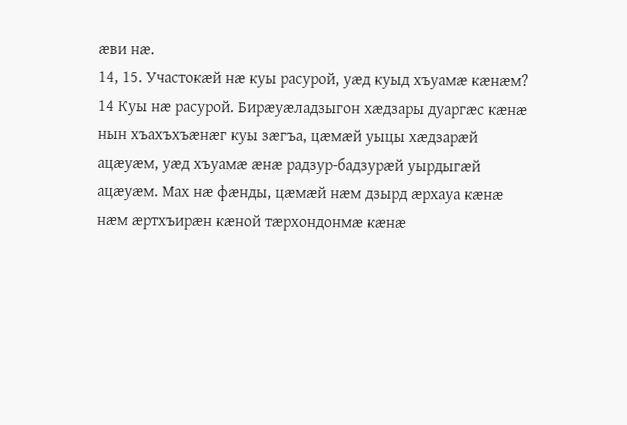ӕви нӕ.
14, 15. Участокӕй нӕ куы расурой, уӕд куыд хъуамӕ кӕнӕм?
14 Куы нӕ расурой. Бирӕуӕладзыгон хӕдзары дуаргӕс кӕнӕ нын хъахъхъӕнӕг куы зӕгъа, цӕмӕй уыцы хӕдзарӕй ацӕуӕм, уӕд хъуамӕ ӕнӕ радзур-бадзурӕй уырдыгӕй ацӕуӕм. Мах нӕ фӕнды, цӕмӕй нӕм дзырд ӕрхауа кӕнӕ нӕм ӕртхъирӕн кӕной тӕрхондонмӕ кӕнӕ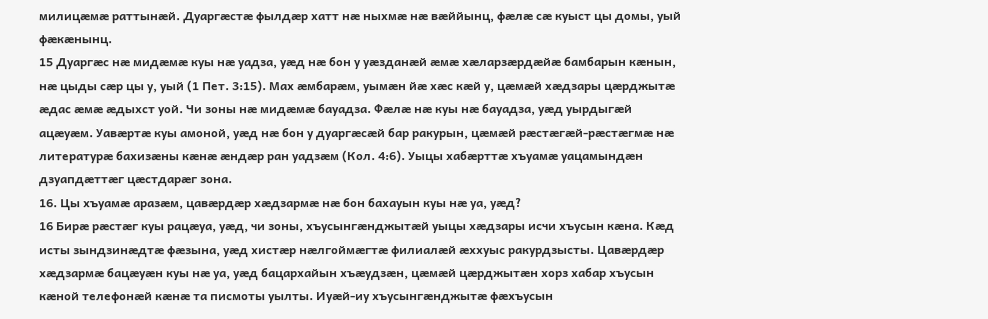милицӕмӕ раттынӕй. Дуаргӕстӕ фылдӕр хатт нӕ ныхмӕ нӕ вӕййынц, фӕлӕ сӕ куыст цы домы, уый фӕкӕнынц.
15 Дуаргӕс нӕ мидӕмӕ куы нӕ уадза, уӕд нӕ бон у уӕзданӕй ӕмӕ хӕларзӕрдӕйӕ бамбарын кӕнын, нӕ цыды сӕр цы у, уый (1 Пет. 3:15). Мах ӕмбарӕм, уымӕн йӕ хӕс кӕй у, цӕмӕй хӕдзары цӕрджытӕ ӕдас ӕмӕ ӕдыхст уой. Чи зоны нӕ мидӕмӕ бауадза. Фӕлӕ нӕ куы нӕ бауадза, уӕд уырдыгӕй ацӕуӕм. Уавӕртӕ куы амоной, уӕд нӕ бон у дуаргӕсӕй бар ракурын, цӕмӕй рӕстӕгӕй-рӕстӕгмӕ нӕ литературӕ бахизӕны кӕнӕ ӕндӕр ран уадзӕм (Кол. 4:6). Уыцы хабӕрттӕ хъуамӕ уацамындӕн дзуапдӕттӕг цӕстдарӕг зона.
16. Цы хъуамӕ аразӕм, цавӕрдӕр хӕдзармӕ нӕ бон бахауын куы нӕ уа, уӕд?
16 Бирӕ рӕстӕг куы рацӕуа, уӕд, чи зоны, хъусынгӕнджытӕй уыцы хӕдзары исчи хъусын кӕна. Кӕд исты зындзинӕдтӕ фӕзына, уӕд хистӕр нӕлгоймӕгтӕ филиалӕй ӕххуыс ракурдзысты. Цавӕрдӕр хӕдзармӕ бацӕуӕн куы нӕ уа, уӕд бацархайын хъӕудзӕн, цӕмӕй цӕрджытӕн хорз хабар хъусын кӕной телефонӕй кӕнӕ та писмоты уылты. Иуӕй-иу хъусынгӕнджытӕ фӕхъусын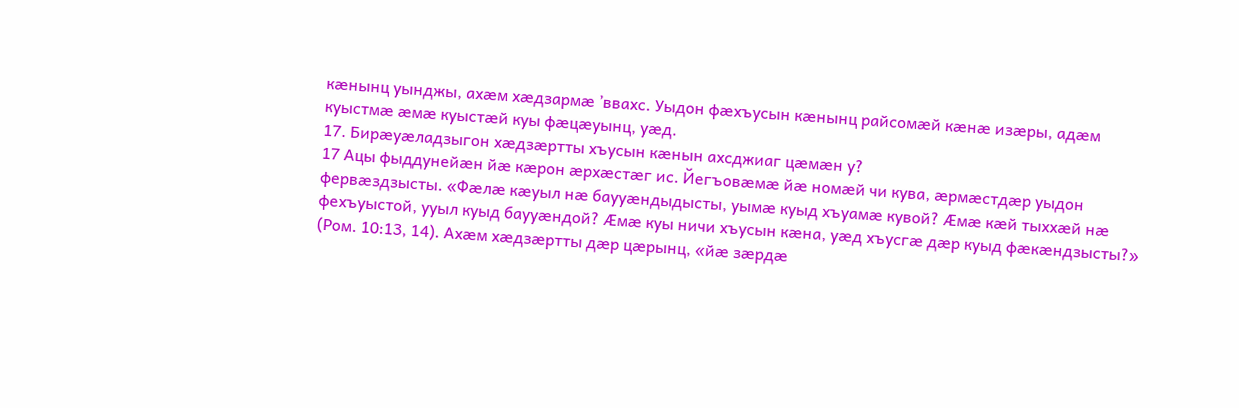кӕнынц уынджы, ахӕм хӕдзармӕ ’ввахс. Уыдон фӕхъусын кӕнынц райсомӕй кӕнӕ изӕры, адӕм куыстмӕ ӕмӕ куыстӕй куы фӕцӕуынц, уӕд.
17. Бирӕуӕладзыгон хӕдзӕртты хъусын кӕнын ахсджиаг цӕмӕн у?
17 Ацы фыддунейӕн йӕ кӕрон ӕрхӕстӕг ис. Йегъовӕмӕ йӕ номӕй чи кува, ӕрмӕстдӕр уыдон фервӕздзысты. «Фӕлӕ кӕуыл нӕ баууӕндыдысты, уымӕ куыд хъуамӕ кувой? Ӕмӕ кӕй тыххӕй нӕ фехъуыстой, ууыл куыд баууӕндой? Ӕмӕ куы ничи хъусын кӕна, уӕд хъусгӕ дӕр куыд фӕкӕндзысты?» (Ром. 10:13, 14). Ахӕм хӕдзӕртты дӕр цӕрынц, «йӕ зӕрдӕ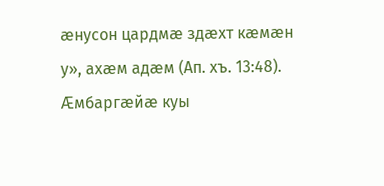ӕнусон цардмӕ здӕхт кӕмӕн у», ахӕм адӕм (Ап. хъ. 13:48). Ӕмбаргӕйӕ куы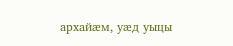архайӕм, уӕд уыцы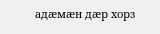адӕмӕн дӕр хорз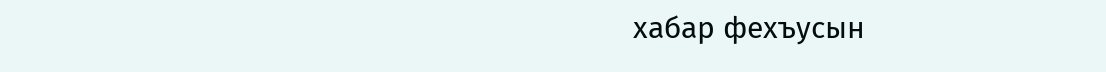хабар фехъусын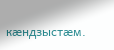кӕндзыстӕм.